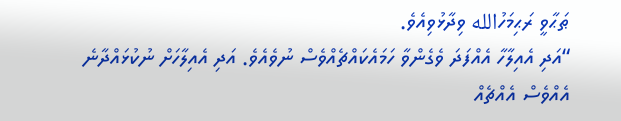ޠަޙާވީ ރަޙިމަހުالله ވިދާޅުވިއެވެ.
“އަދި އެއިލާހާ އެއްފަދަ ވެގެންވާ ހަމައެކައްޗެއްވެސް ނުވެއެވެ. އަދި އެއިލާހަށް ނުކުޅައްދާނެ އެއްވެސް އެއްޗެއް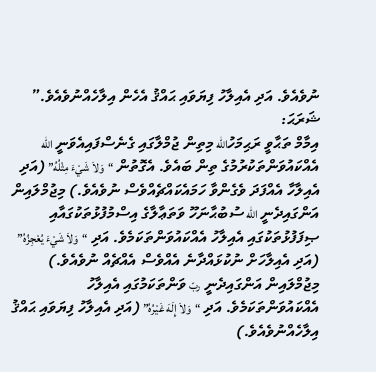ނުވެއެވެ. އަދި އެއިލާހު ފިޔަވައި ޙައްޤު އެހެން އިލާހެއްނުވެއެވެ.”
ޝަރަޙަ:
އިމާމް ތަޙާވީ ރަޙިމަހުالله މިތިން ޖުމްލާގައި ގެނެސްފައިއެވަނީ الله އެއްކައުވަންތަކުރުމުގެ ތިން ބައެވެ. އެގޮތުން “وَلاَ شَيْءَ مِثْلُهُ” (އަދި އެއިލާހާ އެއްފަދަ ވެގެންވާ ހަމައެކައްޗެއްވެސް ނުވެއެވެ.) މިޖުމްލައިން އަންގައިދެނީ الله ސުބުޙާނަހޫ ވަތަޢާލާގެ އިސްމުފުޅުތަކުގައާއި ޞިފަފުޅުތަކުގައި އެއިލާހު އެއްކައުވަންތަކަމެވެ. އަދި “وَلاَ شَيْءَ يُعْجِزُهُ” (އަދި އެއިލާހަށް ނުކުޅައްދާނެ އެއްވެސް އެއްޗެއް ނުވެއެވެ.) މިޖުމްލައިން އަންގައިދެނީ ربّ ވަންތަކަމުގައި އެއިލާހު އެއްކައުވަންތަކަމެވެ. އަދި “وَلاَ إِلَهَ غَيْرُهُ” (އަދި އެއިލާހު ފިޔަވައި ޙައްޤު އިލާހެއްނުވެއެވެ.)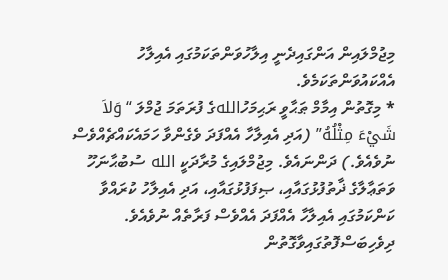މިޖުމްލައިން އަންގައިދެނީ އިލާހުވަންތަކަމުގައި އެއިލާހު އެއްކައުވަންތަކަމެވެ.
* މިގޮތުން އިމާމް ޠަޙާވީ ރަޙިމަހުاللهގެ ފުރަތަމަ ޖުމްލަ “وَلاَ شَيْءَ مِثْلُهُ” (އަދި އެއިލާހާ އެއްފަދަ ވެގެންވާ ހަމައެކައްޗެއްވެސް ނުވެއެވެ.) ދަންނައެވެ. މިޖުމްލައިގެ މުރާދަކީ الله ސުބުޙާނަހޫ ވަތަޢާލާގެ ޛާތުފުޅުގައާއި، ޞިފަފުޅުގައާއި، އަދި އެއިލާހު ކުރައްވާ ކަންކަމުގައި އެއިލާހާ އެއްފަދަ އެއްވެސް ފަރާތެއް ނުވެއެވެ. ދިވެހިބަސްފޮތުގައިވާގޮތުން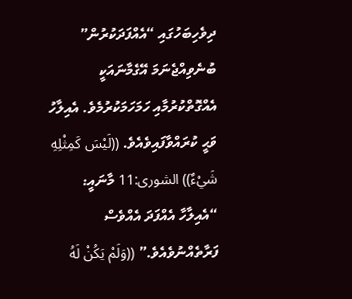ދިވެހިބަހުގައި “އެއްފަދަކުރުން” ބުނެވިއްޖެނަމަ އޭގެމާނައަކީ އެއްގޮތްކުރުމާއި ހަމަހަމަކުރުމެވެ. އެއިލާހު ވަޙީ ކުރައްވާފައިވެއެވެ. ((لَيْسَ كَمِثْلِهِ شَيْءٌ)) الشورى:11 މާނައީ: “އެއިލާހާ އެއްފަދަ އެއްވެސް ފަރާތެއްނުވެއެވެ.” ((وَلَمْ يَكُنْ لَهُ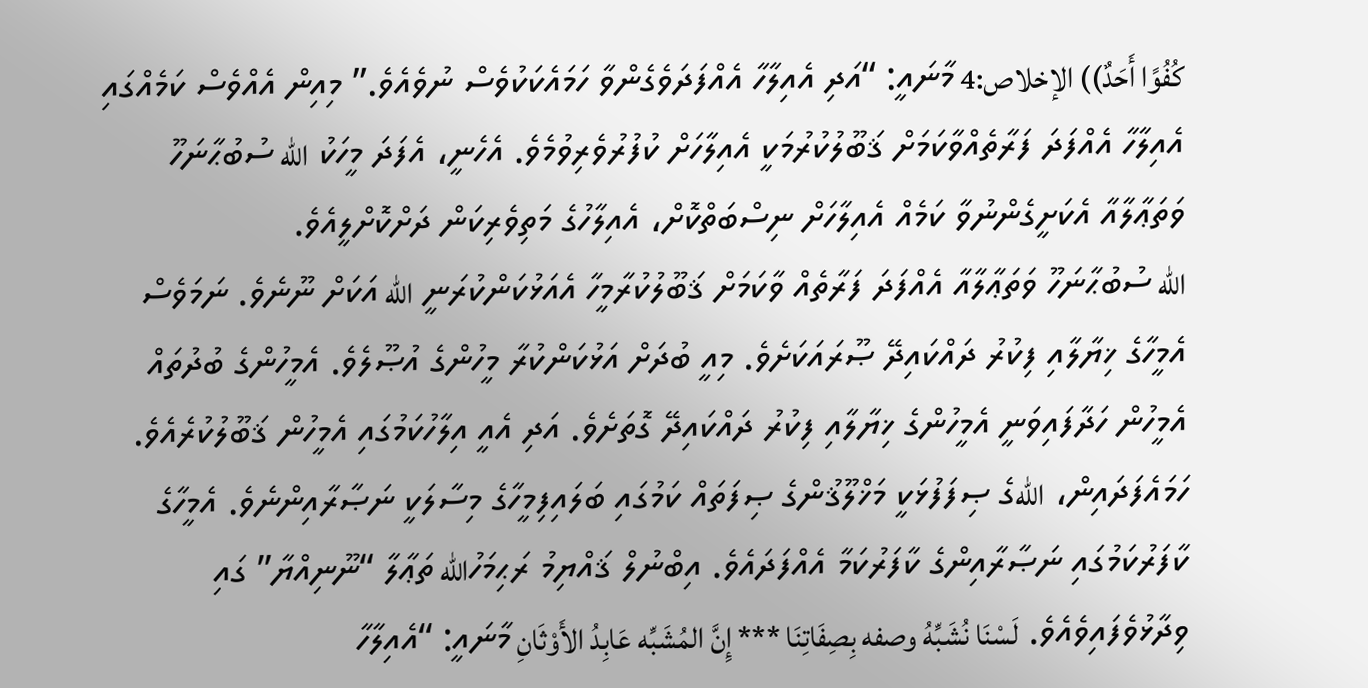كُفُوًا أَحَدٌ)) الإخلاص:4 މާނައީ: “އަދި އެއިލާހާ އެއްފަދަވެގެންވާ ހަމައެކަކުވެސް ނުވެއެވެ.” މިއިން އެއްވެސް ކަމެއްގައި އެއިލާހާ އެއްފަދަ ފަރާތެއްވާކަމަށް ޤަބޫލުކުރުމަކީ އެއިލާހަށް ކުފުރުވެރިވުމެވެ. އެހެނީ، އެފަދަ މީހަކު الله ސުބުޙާނަހޫ ވަތަޢާލާއާ އެކަށީގެންނުވާ ކަމެއް އެއިލާހަށް ނިސްބަތްކޮށް، އެއިލާހުގެ މަތިވެރިކަން ދަށްކޮށްލީއެވެ.
الله ސުބުޙާނަހޫ ވަތަޢާލާއާ އެއްފަދަ ފަރާތެއް ވާކަމަށް ޤަބޫލުކުރާމީހާ އެއަޅުކަންކުރަނީ الله އަކަށް ނޫނެވެ. ނަމަވެސް އެމީހާގެ ޚިޔާލާއި ފިކުރު ދައްކައިދޭ ޞޫރައަކަށެވެ. މިއީ ބުދަށް އަޅުކަންކުރާ މީހުންގެ އުޞޫލެވެ. އެމީހުންގެ ބުދުތައް އެމީހުން ހަދާފައިވަނީ އެމީހުންގެ ޚިޔާލާއި ފިކުރު ދައްކައިދޭ ގޮތަށެވެ. އަދި އެއީ އިލާހުކަމުގައި އެމީހުން ޤަބޫލުކުރެއެވެ. ހަމައެފަދައިން، اللهގެ ޞިފަފުޅަކީ މަޚްލޫޤުންގެ ޞިފަތައް ކަމުގައި ބަލައިފިމީހާގެ މިސާލަކީ ނަޞާރާއިންނެވެ. އެމީހާގެ ކާފަރުކަމުގައި ނަޞާރާއިންގެ ކާފަރުކަމާ އެއްފަދައެވެ. އިބްނުލް ޤައްޔިމު ރަޙިމަހުالله ތަޢާލާ “ނޫނިއްޔާ” ގައި ވިދާޅުވެފައިވެއެވެ. لَسْنَا نُشَبِّهُ وصفه بِصِفَاتِنَا *** إِنَّ المُشَبِّه عَابِدُ الأَوْثَانِ މާނައީ: “އެއިލާހާ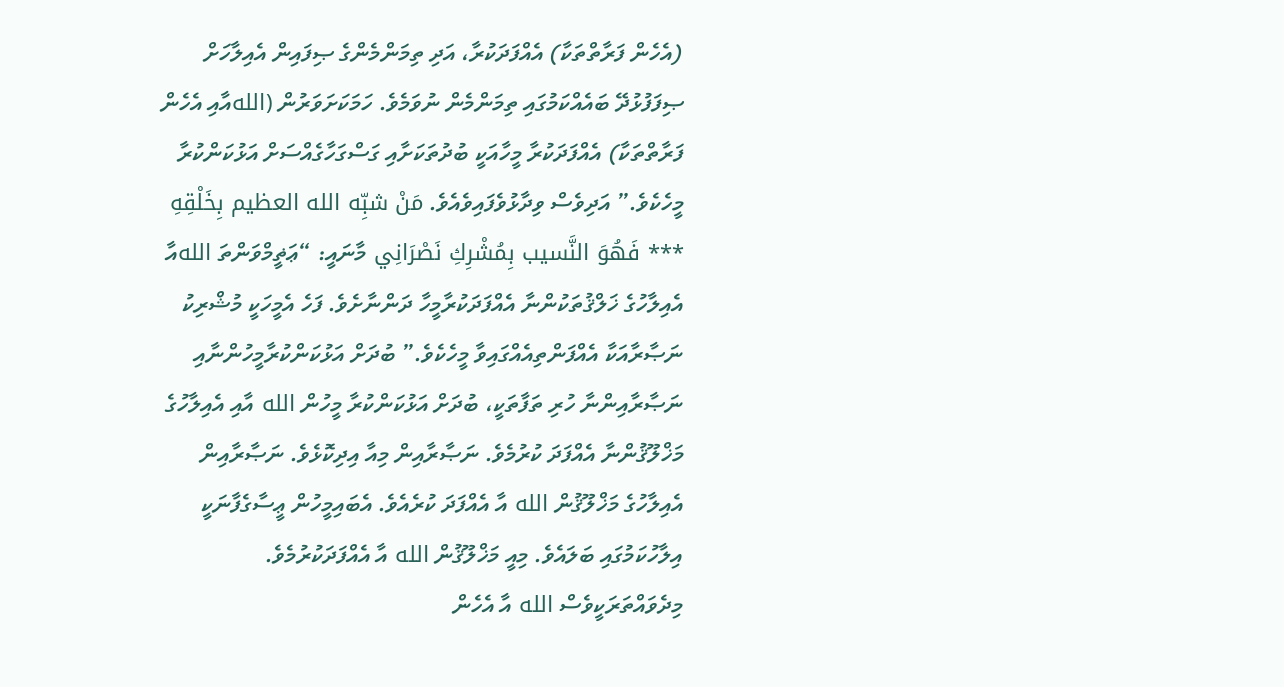(އެހެން ފަރާތްތަކާ) އެއްފަދަކުރާ، އަދި ތިމަންމެންގެ ޞިފައިން އެއިލާހަށް ޞިފަފުޅުދޭ ބައެއްކަމުގައި ތިމަންމެން ނުވަމެވެ. ހަމަކަށަވަރުން (اللهއާއި އެހެން ފަރާތްތަކާ) އެއްފަދަކުރާ މީހާއަކީ ބުދުތަކަށާއި ގަސްގަހާގެއްސަށް އަޅުކަންކުރާ މީހެކެވެ.” އަދިވެސް ވިދާޅުވެފައިވެއެވެ. مَنْ شبِّه الله العظيم بِخَلْقِهِ *** فَهُوَ النَّسيب بِمُشْرِكِ نَصْرَانِي މާނައީ: “ޢަޡީމްވަންތަ اللهއާ އެއިލާހުގެ ޚަލްޤުތަކުންނާ އެއްފަދަކުރާމީހާ ދަންނާށެވެ. ފަހެ އެމީހަކީ މުޝްރިކު ނަޞާރާއަކާ އެއްފަންތިއެއްގައިވާ މީހެކެވެ.” ބުދަށް އަޅުކަންކުރާމީހުންނާއި ނަޞާރާއިންނާ ހުރި ތަފާތަކީ، ބުދަށް އަޅުކަންކުރާ މީހުން الله އާއި އެއިލާހުގެ މަޚްލޫޤުންނާ އެއްފަދަ ކުރުމެވެ. ނަޞާރާއިން މިއާ އިދިކޮޅެވެ. ނަޞާރާއިން އެއިލާހުގެ މަޚްލޫޤުން الله އާ އެއްފަދަ ކުރެއެވެ. އެބައިމީހުން ޢީސާގެފާނަކީ އިލާހުކަމުގައި ބަލައެވެ. މިއީ މަޚްލޫޤުން الله އާ އެއްފަދަކުރުމެވެ. މިދެވައްތަރަކީވެސް الله އާ އެހެން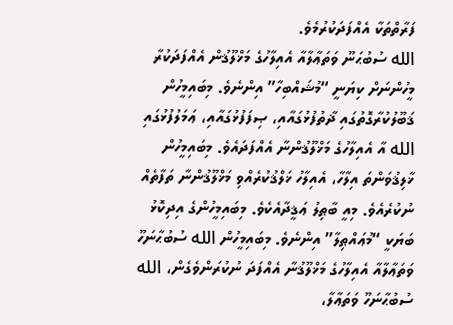ފަރާތްތަކާ އެއްފަދަކުރުމެވެ.
الله ސުބުޙަނޫ ވަތަޢާލާއާ އެއިލާހުގެ މަޚްލޫޤުން އެއްފަދަކުރާ މީހުންނަށް ކިޔަނީ “މުޝައްބިހާ” އިންނެވެ. މިބައިމީހުން ޤަބޫލުކުރާގޮތުގައި ޛާތުފުޅުގައާއި، ޞިފަފުޅުގައާއި، ޢަމަލުފުޅުގައި الله އާ އެއިލާހުގެ މަޚްލޫޤުންނާ އެއްފަދައެވެ. މިބައިމީހުން ޚާލިޤުވަންތަ އިލާހާ، އެއިލާހު ޚަލްޤުކުރެއްވި މަޚްލޫޤުންނާ ތަފާތެއް ނުކުރެއެވެ. މިއީ ބާޠިލު ޢަޤީދާއެކެވެ. މިބައިމީހުންގެ އިދިކޮޅު ބަޔަކީ “މުޢައްޠިލާ” އިންނެވެ. މިބައިމީހުން الله ސުބުޙާނަހޫ ވަތަޢާލާއާ އެއިލާހުގެ މަޚްލޫޤުނާ އެއްފަދަ ނުކުރަންވެގެން، الله ސުބުޙާނަހޫ ވަތަޢާލާ،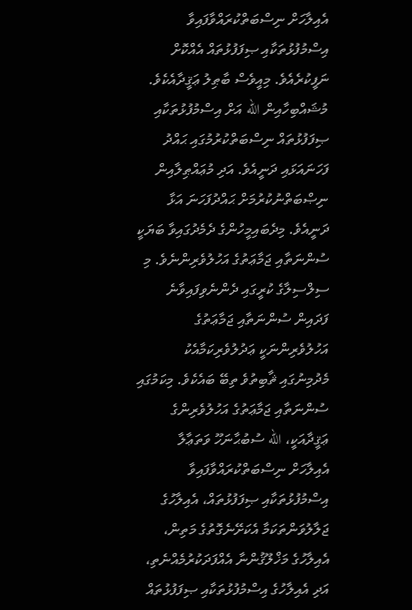އެއިލާހަށް ނިސްބަތްކުރައްވާފައިވާ އިސްމުފުޅުތަކާއި ޞިފަފުޅުތައް އެއްކޮށް ނަފީކުރެއެވެ. މިއީވެސް ބާޠިލު ޢަޤީދާއެކެވެ. މުޝައްބިހާއިން الله އަށް އިސްމުފުޅުތަކާއި ޞިފަފުޅުތައް ނިސްބަތްކުރުމުގައި ޙައްދު ފަހަނައަޅައި ދަނީއެވެ. އަދި މުޢައްޠިލާއިން ނިޞްބަތްނުކުރުމަށް ޙައްދުފަހަނަ އަޅާ ދަނީއެވެ. މިދެބައިމީހުންގެ ދެމެދުގައިވާ ބަޔަކީ ސުންނަތާއި ޖަމާޢަތުގެ އަހުލުވެރިންނެވެ. މި ސިލްސިލާގެ ކުރީގައި ދެންނެވިފައިވާނެ ފަދައިން ސުންނަތާއި ޖަމާޢަތުގެ އަހުލުވެރިންނަކީ ޢަދުލުވެރިކަމާއެކު މެދުމިނުގައި ޘާބިތުވެ ތިބޭ ބައެކެވެ. މިކަމުގައި ސުންނަތާއި ޖަމާޢަތުގެ އަހުލުވެރިންގެ ޢަޤީދާއަކީ، الله ސުބުޙާނަހޫ ވަތަޢާލާ އެއިލާހަށް ނިސްބަތްކުރައްވާފައިވާ އިސްމުފުޅުތަކާއި ޞިފަފުޅުތައް، އެއިލާހުގެ ޖަލާލުވަންތަކަމާ އެކަށޭނެގޮތުގެ މަތިން، އެއިލާހުގެ މަޚްލޫޤުންނާ އެއްފަދަކުރުމެއްނެތި، އަދި އެއިލާހުގެ އިސްމުފުޅުތަކާއި ޞިފަފުޅުތައް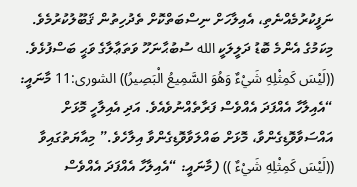ނަފީކުރުމެއްނެތި، އެއިލާހަށް ނިސްބަތްކޮށް ތެދުހިތުން ޤަބޫލުކުރުމެވެ. މިކަމުގެ އެންމެ ބޮޑު ދަލީލަކީ الله ސުބުޙާނަހޫ ވަތަޢާލާގެ ވަޙީ ބަސްފުޅެވެ. ((لَيْسَ كَمِثْلِهِ شَيْءٌ وَهُوَ السَّمِيعُ الْبَصِيرُ)) الشورى:11 މާނައީ: “އެއިލާހާ އެއްފަދަ އެއްވެސް ފަރާތެއްނުވެއެވެ. އަދި އެއިލާހީ މޮޅަށް އައްސަވާވޮޑިގެންވާ، މޮޅަށް ބައްލަވާވޮޑިގެންވާ އިލާހެވެ.” މިއާޔަތުގައިވާ ((لَيْسَ كَمِثْلِهِ شَيْءٌ )) (މާނައީ: “އެއިލާހާ އެއްފަދަ އެއްވެސް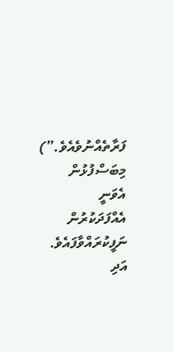ފަރާތެއްނުވެއެވެ.”) މިބަސްފުޅުން އެވަނީ އެއްފަދަކުރުން ނަފީކުރައްވާފައެވެ. އަދި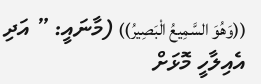((وَهُوَ السَّمِيعُ الْبَصِيرُ)) (މާނައީ: ” އަދި އެއިލާހީ މޮޅަށް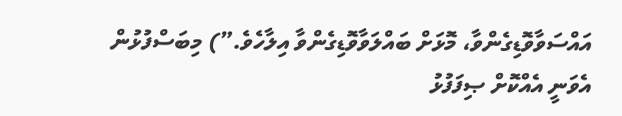އައްސަވާވޮޑިގެންވާ، މޮޅަށް ބައްލަވާވޮޑިގެންވާ އިލާހެވެ.”) މިބަސްފުޅުން އެވަނީ އެއްކޮށް ޞިފަފުޅު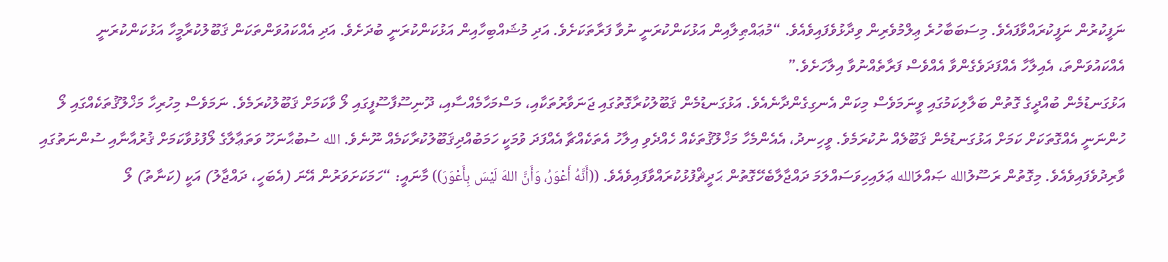ނަފީކުރުން ނަފީކުރައްވާފައެވެ. މިސަބަބާހުރެ ޢިލްމުވެރިން ވިދާޅުވެފައިވެއެވެ. “މުޢައްޠިލާއިން އަޅުކަންކުރަނީ ނުވާ ފަރާތަކަށެވެ. އަދި މުޝައްބިހާއިން އަޅުކަންކުރަނީ ބުދަށެވެ. އަދި އެއްކައުވަންތަކަން ޤަބޫލުކުރާމީހާ އަޅުކަންކުރަނީ އެއްކައުވަންތަ، އެއިލާހާ އެއްފަދަވެގެންވާ އެއްވެސް ފަރާތެއްނުވާ އިލާހަށެވެ.”
އަޅުގަނޑުމެން ބުއްދީގެ ގޮތުން ބަލާލިކަމުގައި ވީނަމަވެސް މިކަން އެނގިގެންދާނެއެވެ. އަޅުގަނޑުމެން ޤަބޫލުކުރާގޮތުގައި ޖަނަވާރުތަކާއި، މަސްމަހާމެއްސާއި، ދޫނިސޫފާސޫފީގައި ލޯ ވާކަމަށް ޤަބޫލުކުރަމެވެ. ނަމަވެސް މިހުރިހާ މަޚްލޫޤުތަކެއްގައި ލޯ ހުންނަނީ އެއްގޮތަކަށް ކަމަށް އަޅުގަނޑުމެން ޤަބޫލެއް ނުކުރަމެވެ. ވީހިނދު، އެއެންމެހާ މަޚްލޫޤުތަކެއް ހެއްދެވި އިލާހު އެތަކެއްޗާ އެއްފަދަ ވުމަކީ ހަމަބުއްދިޤަބޫލުކުރާކަމެއް ނޫނެވެ. الله ސުބުޙާނަހޫ ވަތަޢާލާގެ ލޯފުޅުވާކަމަށް ޤުރުއާނާއި ސުންނަތުގައި ވާރިދުވެފައިވެއެވެ. މިގޮތުން ރަސޫލުالله ޞައްލަالله ޢަލައިހިވަސައްލަމަ ދައްޖާލާބެހޭގޮތުން ޙަދީޘްފުޅުކުރައްވާފައިވެއެވެ. ((أَنَّهُ أَعْوَرُ، وَأَنَّ اللهَ لَيْسَ بِأَعْوَرَ)) މާނައީ: “ހަމަކަށަވަރުން އޭނަ (އެބަހީ، ދައްޖާލު) އަކީ (ކަނާތު) ލޯ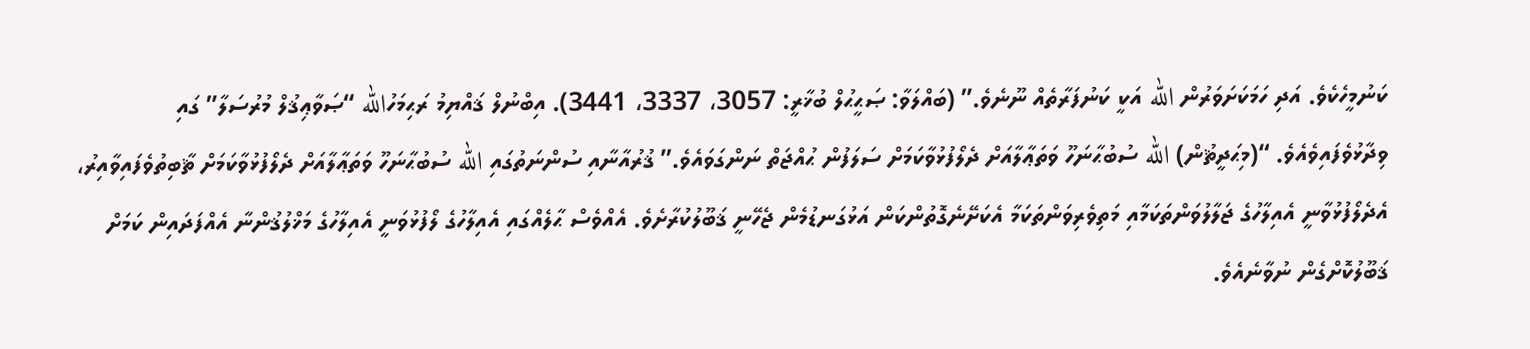ކަނުމީހެކެވެ. އަދި ހަމަކަށަވަރުން الله އަކީ ކަނުފަރާތެއް ނޫނެވެ.” (ބައްލަވާ: ޞަޙީޙުލް ބުޚާރީ: 3057، 3337، 3441). އިބްނުލް ޤައްޔިމު ރަޙިމަހުالله “ޞަވާޢިޤުލް މުރުސަލާ” ގައި ވިދާޅުވެފައިވެއެވެ. “(މިޙަދީޘުން) الله ސުބުޙާނަހޫ ވަތަޢާލާއަށް ދެލޯފުޅުވާކަމަށް ސަލަފުން ޙުއްޖަތް ނަންގަވައެވެ.” ޤުރުއާނާއި ސުންނަތުގައި الله ސުބުޙާނަހޫ ވަތަޢާލާއަށް ދެލޯފުޅުވާކަމަށް ޘާބިތުވެފައިވާއިރު، އެދެލޯފުޅުވާނީ އެއިލާހުގެ ޖަލާލުވަންތަކަމާއި މަތިވެރިވަންތަކަމާ އެކަށޭނެގޮތުންކަން އަޅުގަނޑުމެން ޖެހޭނީ ޤަބޫލުކުރާށެވެ. އެއްވެސް ޙާލެއްގައި އެއިލާހުގެ ލޯފުޅުވަނީ އެއިލާހުގެ މަޚްލުޤުންނާ އެއްފަދައިން ކަމަށް ޤަބޫލުކޮށްގެން ނުވާނެއެވެ.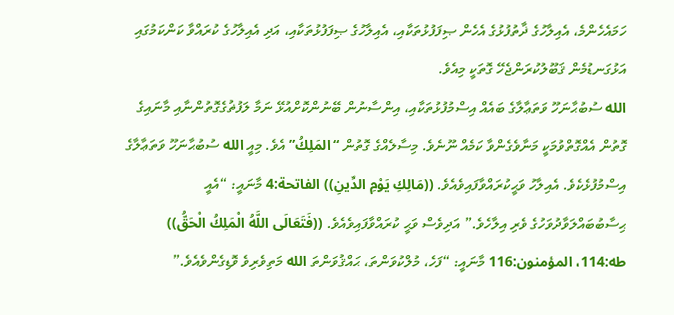ހަމައެހެންމެ، އެއިލާހުގެ ޛާތުފުޅުގެ އެހެން ޞިފަފުޅުތަކާއި، އެއިލާހުގެ ޞިފަފުޅުތަކާއި، އަދި އެއިލާހުގެ ކުރައްވާ ކަންކަމުގައި އަޅުގަނޑުމެން ޤަބޫލުކުރަންޖެހޭ ގޮތަކީ މިއެވެ.
الله ސުބުޙާނަހޫ ވަތަޢާލާގެ ބައެއް އިސްމުފުޅުތަކާއި، އިންސާނުން ބޭނުންކޮށްއުޅޭ ނަމާ ލަފުޡުގެގޮތުންނާއި މާނައިގެ ގޮތުން އެއްގޮތްވުމަކީ މަނާވެގެންވާ ކަމެއް ނޫނެވެ. މިސާލެއްގެ ގޮތުން “المَلِكُ” އެވެ. މިއީ الله ސުބުޙާނަހޫ ވަތަޢާލާގެ އިސްމުފުޅެކެވެ. އެއިލާހު ވަޙީކުރައްވާފައިވެއެވެ. ((مَالِكِ يَوْمِ الدِّينِ)) الفاتحة:4 މާނައީ: “އެއީ ޙިސާބުބައްލަވާދުވަހުގެ ވެރި އިލާހެވެ.” އަދިވެސް ވަޙީ ކުރައްވާފައިވެއެވެ. ((فَتَعَالَى اللَّهُ الْمَلِكُ الْحَقُّ)) طه:114، المؤمنون:116 މާނައީ: “ފަހެ، މުލްކުވަންތަ، ޙައްޤުވަންތަ الله މަތިވެރިވެ ވޮޑިގެންވެއެވެ.”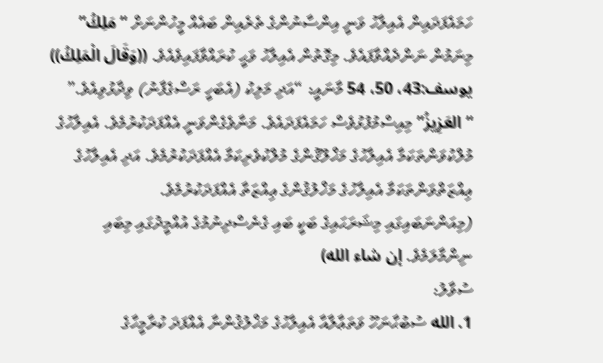ހަމައެފަދައިން އެއިލާހު ވަނީ އިންސާނުންގެ ތެރެއިން ބައެއް މީހުންނަށް “مَلِكُ” މިނަމުން ނަންދެއްވާފައެވެ. މިގޮތުން އެއިލާހު ވަޙީ ކުރައްވާފައިވެއެވެ. ((وَقَالَ الْمَلِكُ)) يوسف:43، 50، 54 މާނައީ: “އަދި މަލިކު (އެބަހީ ރަސްގެފާނު) ވިދާޅުވިއެވެ.” “العَزِيزُ” މިއިސްމުފުޅުވެސް ހަމައެފަދައެވެ. މަނާވެގެންވަނީ އެއްފަދަކުރުމެވެ. އެއިލާހުގެ މުލްކުވަންތަކަމާ އެއިލާހުގެ މަޚްލޫޤުންގެ މުލްކުވެރިކަމާ އެއްފަދަކުރުމެވެ. އަދި އެއިލާހުގެ ޢިއްޒަތްވަންތަކަމާ އެއިލާހުގެ މަޚްލުޤުންގެ ޢިއްޒަތާ އެއްފަދަކުރުމެވެ.
(މިއަންނަބައިގައި މިޝަރަޙައިގެ ބަކީ ބައި ގެނެސްދިނުމުގެ އުއްމީދުގައި މިބައި ނިންމާލަމެވެ. إن شاء الله)
ސުވާލު:
1. الله ސުބުޙާނަހޫ ވަތަޢާލާއާ އެއިލާހުގެ މަޚްލުޤުންނާ އެއްފަދަ ކުރާމީހާގެ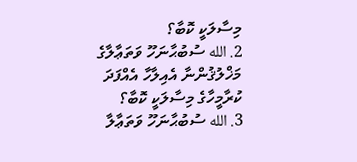މިސާލަކީ ކޮބާ؟
2. الله ސުބުޙާނަހޫ ވަތަޢާލާގެ މަޚްލުޤުންނާ އެއިލާހާ އެއްފަދަ ކުރާމީހާގެ މިސާލަކީ ކޮބާ؟
3. الله ސުބުޙާނަހޫ ވަތަޢާލާ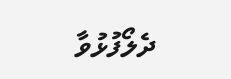ދެލޯފުޅުވާ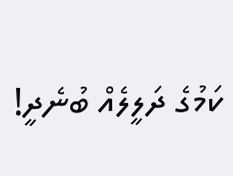ކަމުގެ ދަލީލެއް ބުނެދީ!